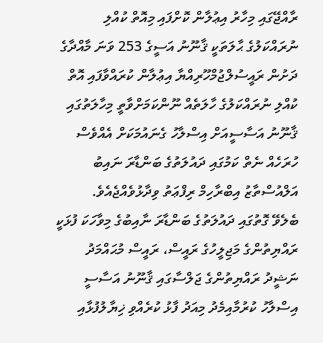ރާއްޖޭގައި މިހާރު އިޢުލާން ކޮށްފައި މިއޮތް ކުއްލި ނުރައްކަލުގެ ޙާލަތަކީ ޤާނޫނު އަސީގެ 253 ވަނަ މާއްދާގެ ދަށުން ރައީސުލްޖުމްހޫރިއްޔާ އިޢުލާން ކުރައްވާފައި އޮތް ކުއްލި ނުރައްކަލުގެ ހާލަތެއް ނޫންކަމަށްވާތީ މިހާލަތުގައި ޤާނޫނު އަސާސީއަށް އިސްލާހު ގެނައުމަކަށް އެއްވެސް ހުރަހެއް ނެތް ކަމުގައި ދައުލަތުގެ ބަންޑާރަ ނައިބު އަލްއުސްތާޒު އިބްރާހިމް ރިފްޢަތު ވިދާޅުވެއްޖެއެވެ.
ބެލެވޭ ގޮތުގައި ދައުލަތުގެ ބަންޑާރަ ނާއިބުގެ މިވާހަކަ ފުޅަކީ ރައްޔިތުންގެ މަޖިލީހުގެ ރައީސް، ރައީސް މުޙައްމަދު ނަޝީދު ރައްޔިތުންގެ ޖަލްސާގައި ޤާނޫނު އަސާސީ އިސްލާހު ކުރުމާއިމެދު މިއަދު ފާޅު ކުރެއްވި ޚިޔާލުފުޅާއި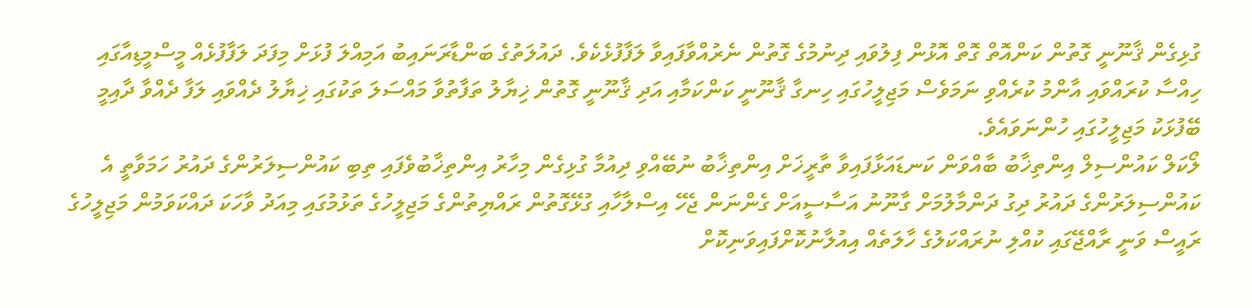ގުޅިގެން ޤާނޫނީ ގޮތުން ކަންއޮތް ގޮތް އޮޅުން ފިލުވައި ދިނުމުގެ ގޮތުން ނެރުއްވާފައިވާ ލަފާފުޅެކެވެ. ދައުލަތުގެ ބަންޑާރަނައިބު އަމިއްލަ ފުޅަށް މިފަދަ ލަފާފުޅެއް މީސްމީޑިއާގައި ހިއްސާ ކުރައްވައި އާންމު ކުރެއްވި ނަމަވެސް މަޖިލީހުގައި ހިނގާ ޤާނޫނީ ކަންކަމާއި އަދި ޤާނޫނީ ގޮތުން ޚިޔާލު ތަފާތުވާ މައްސަލަ ތަކުގައި ޚިޔާލު ދެއްވައި ލަފާ ދެއްވާ ދާއިމީ ބޭފުޅަކު މަޖިލީހުގައި ހުންނަވައެވެ.
ލޯކަލް ކައުންސިލް އިންތިޚާބު ބާއްވަން ކަނޑައަޅާފައިވާ ތާރީޚަށް އިންތިޚާބު ނުބޭއްވި ދިއުމާ ގުޅިގެން މިހާރު އިންތިޚާބުވެފައި ތިބި ކައުންސިލަރުންގެ ދައުރު ހަމަވާތީ އެ ކައުންސިލަރުންގެ ދައުރު ދިގު ދަންމާލުމަށް ގާނޫނު އަސާސީއަށް ގެންނަން ޖެހޭ އިސްލާހާއި ގުޅޭގޮތުން ރައްޔިތުންގެ މަޖިލީހުގެ ތަޅުމުގައި މިއަދު ވާހަކަ ދައްކަވަމުން މަޖިލީހުގެ ރައީސް ވަނީ ރާއްޖޭގައި ކުއްލި ނުރައްކަލުގެ ހާލަތެއް އިއުލާނުކޮށްފައިވަނިކޮށް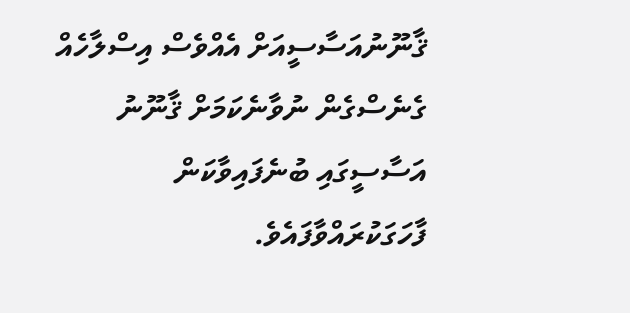ޤާނޫނުއަސާސީއަށް އެއްވެސް އިސްލާހެއް ގެނެސްގެން ނުވާނެކަމަށް ޤާނޫނު އަސާސީގައި ބުނެފައިވާކަން ފާހަގަކުރައްވާފައެވެ.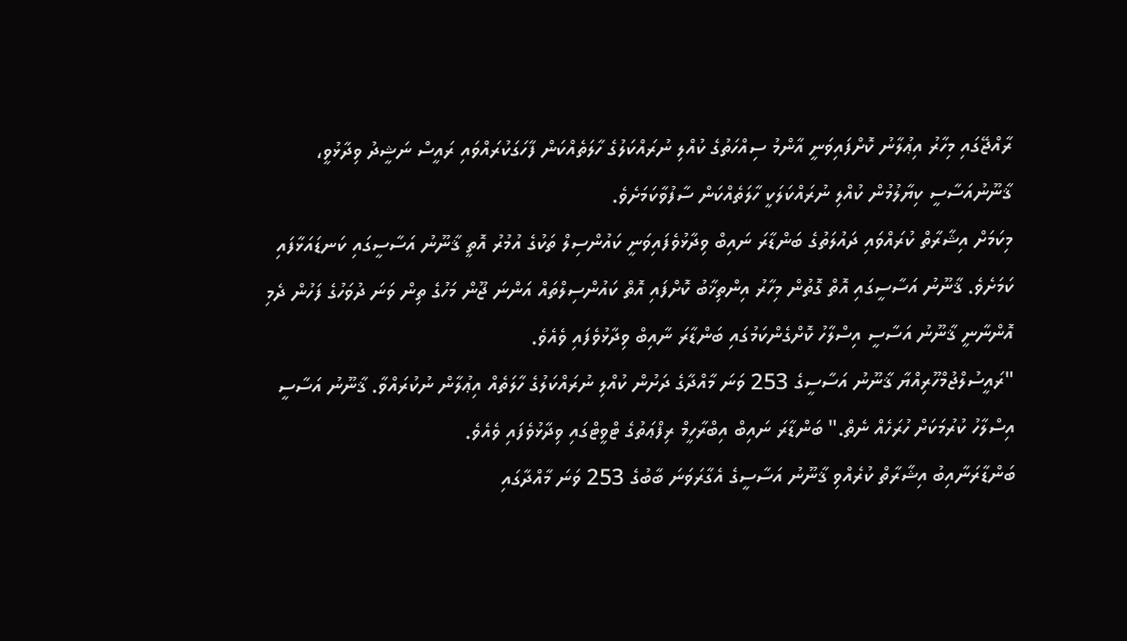ރާއްޖޭގައި މިހާރު އިޢުލާނު ކޮށްފައިވަނީ އާންމު ސިއްހަތުގެ ކުއްލި ނުރައްކަލުގެ ހާލަތެއްކަން ފާހަގަކުރައްވައި ރައީސް ނަޝީދު ވިދާޅުވީ، ޤާނޫނުއަސާސީ ކިޔާލުމުން ކުއްލި ނުރައްކަލަކީ ހާލަތެއްކަން ސާފުވާކަމަށެވެ.
މިކަމަށް އިޝާރާތް ކުރައްވައި ދައުލަތުގެ ބަންޑާރަ ނައިބް ވިދާޅުވެފައިވަނީ ކައުންސިލް ތަކުގެ އުމުރު އޮތީ ޤާނޫނު އަސާސީގައި ކަނޑައަޅާފައި ކަމަށެވެ. ޤާނޫނު އަސާސީގައި އޮތް ގޮތުން މިހާރު އިންތިޚާބު ކޮށްފައި އޮތް ކައުންސިލްތައް އަންނަ ޖޫން މަހުގެ ތިން ވަނަ ދުވަހުގެ ފަހުން ދެމި އޮންނާނީ ޤާނޫނު އަސާސީ އިސްލާހު ކޮށްގެންކަމުގައި ބަންޑާރަ ނާއިބް ވިދާޅުވެފައި ވެއެވެ.
"ރައީސުލްޖުމްހޫރިއްޔާ ޤާނޫނު އަސާސީގެ 253 ވަނަ މާއްދާގެ ދަށުން ކުއްލި ނުރައްކަލުގެ ހާލަތެއް އިޢުލާން ނުކުރައްވާ. ޤާނޫނު އަސާސީ އިސްލާހު ކުރުމަކަށް ހުރަހެއް ނެތް." ބަންޑާރަ ނައިބް އިބްރާހީމް ރިފްޢަތުގެ ޓްވީޓްގައި ވިދާޅުވެފައި ވެއެވެ.
ބަންޑާރަނާއިބު އިޝާރާތް ކުރެއްވި ޤާނޫނު އަސާސީގެ އެގާރަވަނަ ބާބުގެ 253 ވަނަ މާއްދާގައި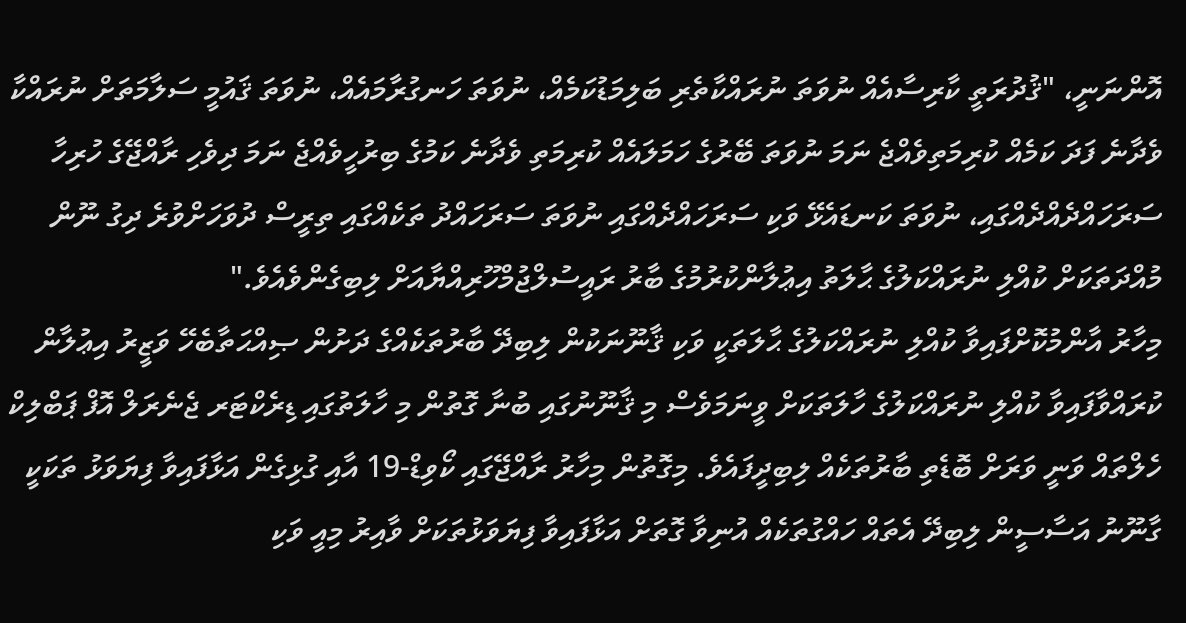އޮންނަނީ، "ޤުދުރަތީ ކާރިސާއެއް ނުވަތަ ނުރައްކާތެރި ބަލިމަޑުކަމެއް، ނުވަތަ ހަނގުރާމައެއް، ނުވަތަ ޤައުމީ ސަލާމަތަށް ނުރައްކާ ވެދާނެ ފަދަ ކަމެއް ކުރިމަތިވެއްޖެ ނަމަ ނުވަތަ ބޭރުގެ ހަމަލައެއް ކުރިމަތި ވެދާނެ ކަމުގެ ބިރުހީވެއްޖެ ނަމަ ދިވެހި ރާއްޖޭގެ ހުރިހާ ސަރަހައްދެއްދެއްގައި، ނުވަތަ ކަނޑައެޅޭ ވަކި ސަރަހައްދެއްގައި ނުވަތަ ސަރަހައްދު ތަކެއްގައި ތިރީސް ދުވަހަށްވުރެ ދިގު ނޫން މުއްދަތަކަށް ކުއްލި ނުރައްކަލުގެ ޙާލަތު އިޢުލާންކުރުމުގެ ބާރު ރައީސުލްޖުމްހޫރިއްޔާއަށް ލިބިގެންވެއެވެ."
މިހާރު އާންމުކޮށްފައިވާ ކުއްލި ނުރައްކަލުގެ ޙާލަތަކީ ވަކި ޤާނޫނަކުން ލިބިދޭ ބާރުތަކެއްގެ ދަށުން ޞިއްޙަތާބެހޭ ވަޒީރު އިޢުލާން ކުރައްވާފައިވާ ކުއްލި ނުރައްކަލުގެ ހާލަތަކަށް ވީނަމަވެސް މި ޤާނޫނުގައި ބުނާ ގޮތުން މި ހާލަތުގައި ޑިރެކްޓަރ ޖެނެރަލް އޮފް ޕަބްލިކް ހެލްތައް ވަނީ ވަރަށް ބޮޑެތި ބާރުތަކެއް ލިބިދީފައެވެ. މިގޮތުން މިހާރު ރާއްޖޭގައި ކޯވިޑް-19 އާއި ގުޅިގެން އަޅާފައިވާ ފިޔަވަޅު ތަކަކީ ގާނޫނު އަސާސީން ލިބިދޭ އެތައް ހައްގުތަކެއް އުނިވާ ގޮތަށް އަޅާފައިވާ ފިޔަވަޅުތަކަށް ވާއިރު މިއީ ވަކި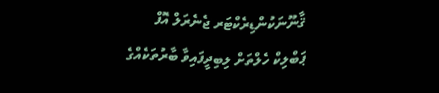ޤާނޫނަކުންޑިރެކްޓަރ ޖެނެރަލް އޮފް ޕަބްލިކް ހެލްތަށް ލިބިދީފައިވާ ބާރުތަކެއްގެ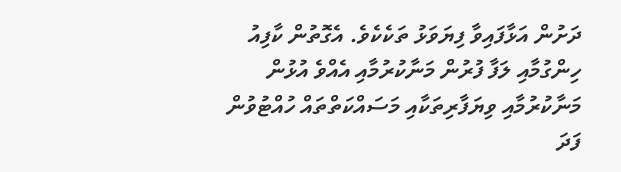ދަށުން އަޅާފައިވާ ފިޔަވަޅު ތަކެކެވެ. އެގޮތުން ކާފިއު ހިންގުމާއި ލަފާ ފުރުން މަނާކުރުމާއި އެއްވެ އުޅުން މަނާކުރުމާއި ވިޔަފާރިތަކާއި މަސައްކަތްތައް ހުއްޓުވުން ފަދަ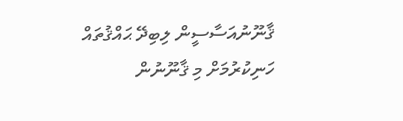ޤާނޫނުއަސާސީން ލިބިދޭ ޙައްޤުތައް ހަނިކުރުމަށް މި ޤާނޫނުން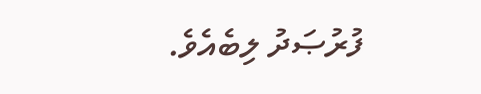ފުރުޞަދު ލިބެއެވެ.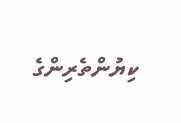ކިޔުންތެރިންގެ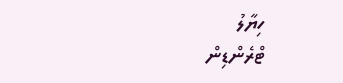ހިޔާލު
ޓްރެންޑިން